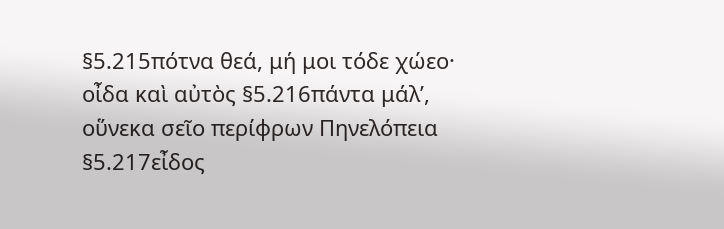§5.215πότνα θεά, μή μοι τόδε χώεο· οἶδα καὶ αὐτὸς §5.216πάντα μάλʼ, οὕνεκα σεῖο περίφρων Πηνελόπεια §5.217εἶδος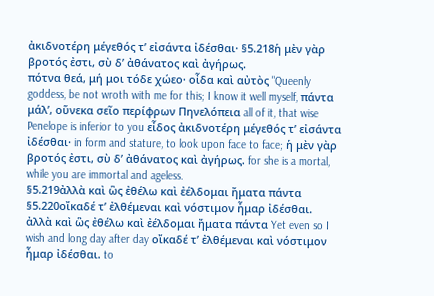ἀκιδνοτέρη μέγεθός τʼ εἰσάντα ἰδέσθαι· §5.218ἡ μὲν γὰρ βροτός ἐστι, σὺ δʼ ἀθάνατος καὶ ἀγήρως.
πότνα θεά, μή μοι τόδε χώεο· οἶδα καὶ αὐτὸς "Queenly goddess, be not wroth with me for this; I know it well myself, πάντα μάλʼ, οὕνεκα σεῖο περίφρων Πηνελόπεια all of it, that wise Penelope is inferior to you εἶδος ἀκιδνοτέρη μέγεθός τʼ εἰσάντα ἰδέσθαι· in form and stature, to look upon face to face; ἡ μὲν γὰρ βροτός ἐστι, σὺ δʼ ἀθάνατος καὶ ἀγήρως. for she is a mortal, while you are immortal and ageless.
§5.219ἀλλὰ καὶ ὣς ἐθέλω καὶ ἐέλδομαι ἤματα πάντα §5.220οἴκαδέ τʼ ἐλθέμεναι καὶ νόστιμον ἦμαρ ἰδέσθαι.
ἀλλὰ καὶ ὣς ἐθέλω καὶ ἐέλδομαι ἤματα πάντα Yet even so I wish and long day after day οἴκαδέ τʼ ἐλθέμεναι καὶ νόστιμον ἦμαρ ἰδέσθαι. to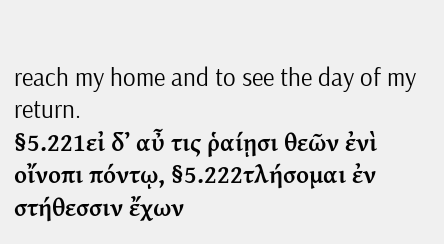reach my home and to see the day of my return.
§5.221εἰ δʼ αὖ τις ῥαίῃσι θεῶν ἐνὶ οἴνοπι πόντῳ, §5.222τλήσομαι ἐν στήθεσσιν ἔχων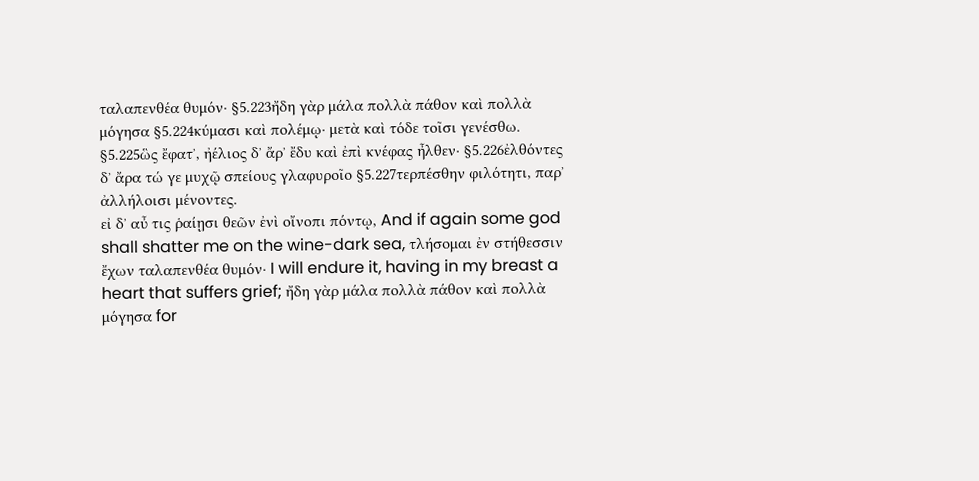ταλαπενθέα θυμόν· §5.223ἤδη γὰρ μάλα πολλὰ πάθον καὶ πολλὰ μόγησα §5.224κύμασι καὶ πολέμῳ· μετὰ καὶ τόδε τοῖσι γενέσθω. §5.225ὣς ἔφατʼ, ἠέλιος δʼ ἄρʼ ἔδυ καὶ ἐπὶ κνέφας ἦλθεν· §5.226ἐλθόντες δʼ ἄρα τώ γε μυχῷ σπείους γλαφυροῖο §5.227τερπέσθην φιλότητι, παρʼ ἀλλήλοισι μένοντες.
εἰ δʼ αὖ τις ῥαίῃσι θεῶν ἐνὶ οἴνοπι πόντῳ, And if again some god shall shatter me on the wine-dark sea, τλήσομαι ἐν στήθεσσιν ἔχων ταλαπενθέα θυμόν· I will endure it, having in my breast a heart that suffers grief; ἤδη γὰρ μάλα πολλὰ πάθον καὶ πολλὰ μόγησα for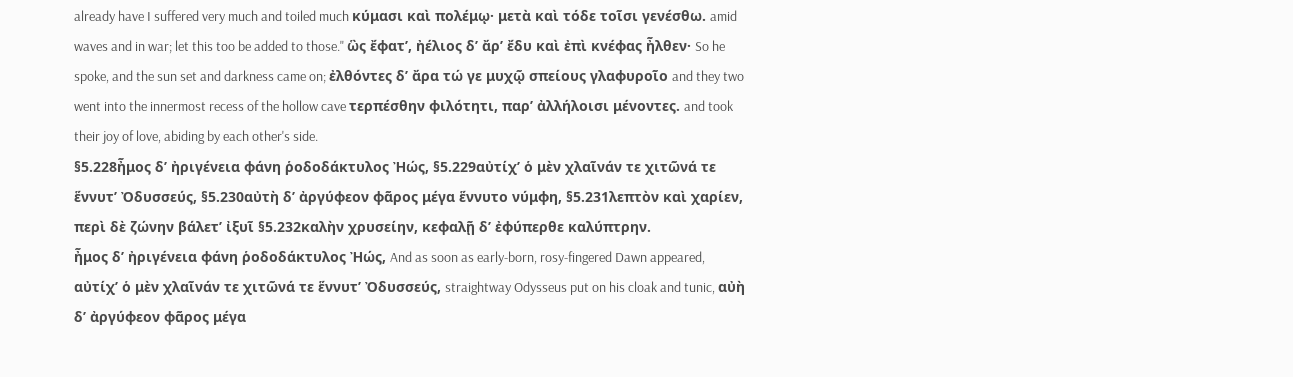already have I suffered very much and toiled much κύμασι καὶ πολέμῳ· μετὰ καὶ τόδε τοῖσι γενέσθω. amid waves and in war; let this too be added to those." ὣς ἔφατʼ, ἠέλιος δʼ ἄρʼ ἔδυ καὶ ἐπὶ κνέφας ἦλθεν· So he spoke, and the sun set and darkness came on; ἐλθόντες δʼ ἄρα τώ γε μυχῷ σπείους γλαφυροῖο and they two went into the innermost recess of the hollow cave τερπέσθην φιλότητι, παρʼ ἀλλήλοισι μένοντες. and took their joy of love, abiding by each other's side.
§5.228ἦμος δʼ ἠριγένεια φάνη ῥοδοδάκτυλος Ἠώς, §5.229αὐτίχʼ ὁ μὲν χλαῖνάν τε χιτῶνά τε ἕννυτʼ Ὀδυσσεύς, §5.230αὐτὴ δʼ ἀργύφεον φᾶρος μέγα ἕννυτο νύμφη, §5.231λεπτὸν καὶ χαρίεν, περὶ δὲ ζώνην βάλετʼ ἰξυῖ §5.232καλὴν χρυσείην, κεφαλῇ δʼ ἐφύπερθε καλύπτρην.
ἦμος δʼ ἠριγένεια φάνη ῥοδοδάκτυλος Ἠώς, And as soon as early-born, rosy-fingered Dawn appeared, αὐτίχʼ ὁ μὲν χλαῖνάν τε χιτῶνά τε ἕννυτʼ Ὀδυσσεύς, straightway Odysseus put on his cloak and tunic, αὐὴ δʼ ἀργύφεον φᾶρος μέγα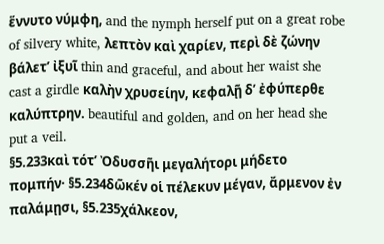ἕννυτο νύμφη, and the nymph herself put on a great robe of silvery white, λεπτὸν καὶ χαρίεν, περὶ δὲ ζώνην βάλετʼ ἰξυῖ thin and graceful, and about her waist she cast a girdle καλὴν χρυσείην, κεφαλῇ δʼ ἐφύπερθε καλύπτρην. beautiful and golden, and on her head she put a veil.
§5.233καὶ τότʼ Ὀδυσσῆι μεγαλήτορι μήδετο πομπήν· §5.234δῶκέν οἱ πέλεκυν μέγαν, ἄρμενον ἐν παλάμῃσι, §5.235χάλκεον,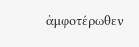ἀμφοτέρωθεν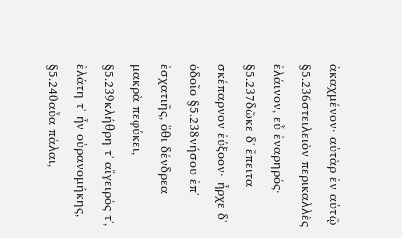ἀκαχμένον· αὐτὰρ ἐν αὐτῷ §5.236στειλειὸν περικαλλὲς ἐλάινον, εὖ ἐναρηρός· §5.237δῶκε δʼ ἔπειτα σκέπαρνον ἐύξοον· ἦρχε δʼ ὁδοῖο §5.238νήσου ἐπʼ ἐσχατιῆς, ὅθι δένδρεα μακρὰ πεφύκει, §5.239κλήθρη τʼ αἴγειρός τʼ, ἐλάτη τʼ ἦν οὐρανομήκης, §5.240αὖα πάλαι,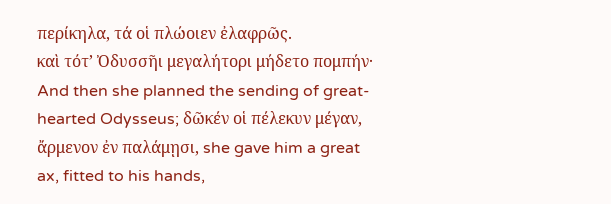περίκηλα, τά οἱ πλώοιεν ἐλαφρῶς.
καὶ τότʼ Ὀδυσσῆι μεγαλήτορι μήδετο πομπήν· And then she planned the sending of great-hearted Odysseus; δῶκέν οἱ πέλεκυν μέγαν, ἄρμενον ἐν παλάμῃσι, she gave him a great ax, fitted to his hands,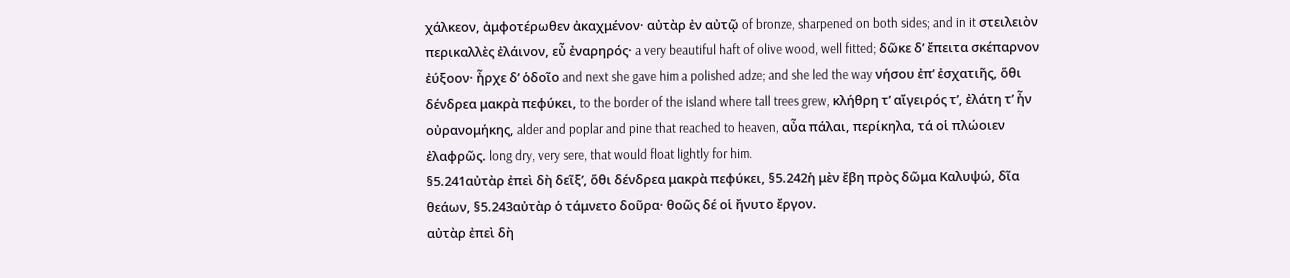χάλκεον, ἀμφοτέρωθεν ἀκαχμένον· αὐτὰρ ἐν αὐτῷ of bronze, sharpened on both sides; and in it στειλειὸν περικαλλὲς ἐλάινον, εὖ ἐναρηρός· a very beautiful haft of olive wood, well fitted; δῶκε δʼ ἔπειτα σκέπαρνον ἐύξοον· ἦρχε δʼ ὁδοῖο and next she gave him a polished adze; and she led the way νήσου ἐπʼ ἐσχατιῆς, ὅθι δένδρεα μακρὰ πεφύκει, to the border of the island where tall trees grew, κλήθρη τʼ αἴγειρός τʼ, ἐλάτη τʼ ἦν οὐρανομήκης, alder and poplar and pine that reached to heaven, αὖα πάλαι, περίκηλα, τά οἱ πλώοιεν ἐλαφρῶς. long dry, very sere, that would float lightly for him.
§5.241αὐτὰρ ἐπεὶ δὴ δεῖξʼ, ὅθι δένδρεα μακρὰ πεφύκει, §5.242ἡ μὲν ἔβη πρὸς δῶμα Καλυψώ, δῖα θεάων, §5.243αὐτὰρ ὁ τάμνετο δοῦρα· θοῶς δέ οἱ ἤνυτο ἔργον.
αὐτὰρ ἐπεὶ δὴ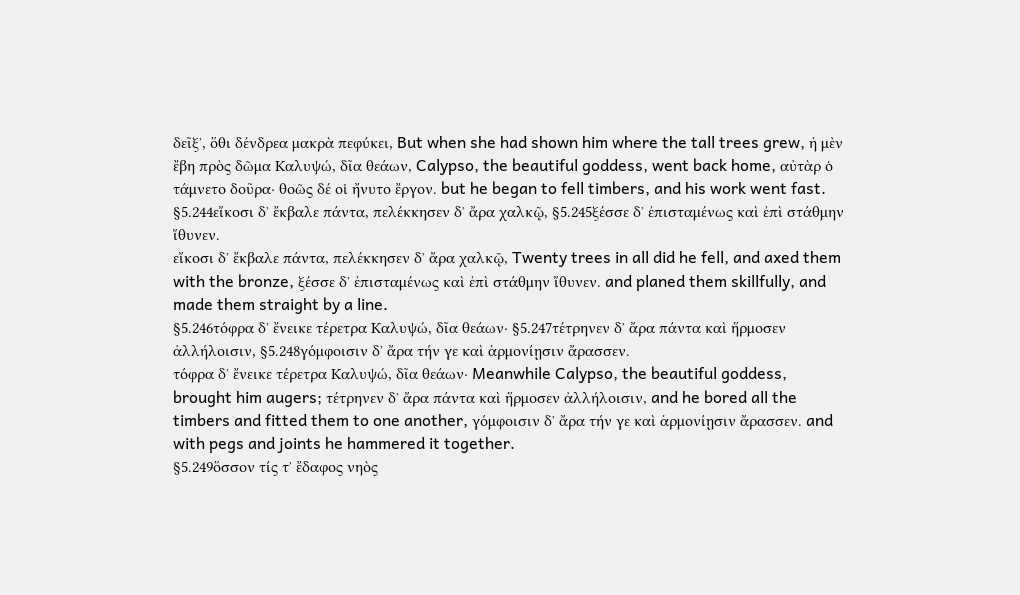δεῖξʼ, ὅθι δένδρεα μακρὰ πεφύκει, But when she had shown him where the tall trees grew, ἡ μὲν ἔβη πρὸς δῶμα Καλυψώ, δῖα θεάων, Calypso, the beautiful goddess, went back home, αὐτὰρ ὁ τάμνετο δοῦρα· θοῶς δέ οἱ ἤνυτο ἔργον. but he began to fell timbers, and his work went fast.
§5.244εἴκοσι δʼ ἔκβαλε πάντα, πελέκκησεν δʼ ἄρα χαλκῷ, §5.245ξέσσε δʼ ἐπισταμένως καὶ ἐπὶ στάθμην ἴθυνεν.
εἴκοσι δʼ ἔκβαλε πάντα, πελέκκησεν δʼ ἄρα χαλκῷ, Twenty trees in all did he fell, and axed them with the bronze, ξέσσε δʼ ἐπισταμένως καὶ ἐπὶ στάθμην ἴθυνεν. and planed them skillfully, and made them straight by a line.
§5.246τόφρα δʼ ἔνεικε τέρετρα Καλυψώ, δῖα θεάων· §5.247τέτρηνεν δʼ ἄρα πάντα καὶ ἥρμοσεν ἀλλήλοισιν, §5.248γόμφοισιν δʼ ἄρα τήν γε καὶ ἁρμονίῃσιν ἄρασσεν.
τόφρα δʼ ἔνεικε τέρετρα Καλυψώ, δῖα θεάων· Meanwhile Calypso, the beautiful goddess, brought him augers; τέτρηνεν δʼ ἄρα πάντα καὶ ἥρμοσεν ἀλλήλοισιν, and he bored all the timbers and fitted them to one another, γόμφοισιν δʼ ἄρα τήν γε καὶ ἁρμονίῃσιν ἄρασσεν. and with pegs and joints he hammered it together.
§5.249ὅσσον τίς τʼ ἔδαφος νηὸς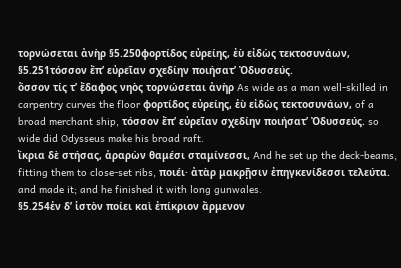τορνώσεται ἀνὴρ §5.250φορτίδος εὐρείης, ἐὺ εἰδὼς τεκτοσυνάων, §5.251τόσσον ἔπʼ εὐρεῖαν σχεδίην ποιήσατʼ Ὀδυσσεύς.
ὅσσον τίς τʼ ἔδαφος νηὸς τορνώσεται ἀνὴρ As wide as a man well-skilled in carpentry curves the floor φορτίδος εὐρείης, ἐὺ εἰδὼς τεκτοσυνάων, of a broad merchant ship, τόσσον ἔπʼ εὐρεῖαν σχεδίην ποιήσατʼ Ὀδυσσεύς. so wide did Odysseus make his broad raft.
ἴκρια δὲ στήσας, ἀραρὼν θαμέσι σταμίνεσσι, And he set up the deck-beams, fitting them to close-set ribs, ποιέι· ἀτὰρ μακρῇσιν ἐπηγκενίδεσσι τελεύτα. and made it; and he finished it with long gunwales.
§5.254ἐν δʼ ἱστὸν ποίει καὶ ἐπίκριον ἄρμενον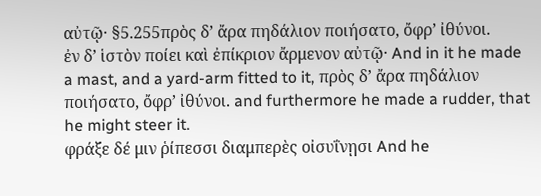αὐτῷ· §5.255πρὸς δʼ ἄρα πηδάλιον ποιήσατο, ὄφρʼ ἰθύνοι.
ἐν δʼ ἱστὸν ποίει καὶ ἐπίκριον ἄρμενον αὐτῷ· And in it he made a mast, and a yard-arm fitted to it, πρὸς δʼ ἄρα πηδάλιον ποιήσατο, ὄφρʼ ἰθύνοι. and furthermore he made a rudder, that he might steer it.
φράξε δέ μιν ῥίπεσσι διαμπερὲς οἰσυΐνῃσι And he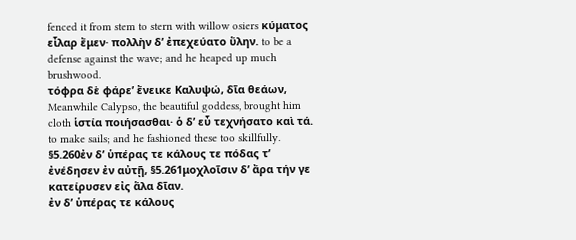fenced it from stem to stern with willow osiers κύματος εἶλαρ ἔμεν· πολλὴν δʼ ἐπεχεύατο ὕλην. to be a defense against the wave; and he heaped up much brushwood.
τόφρα δὲ φάρεʼ ἔνεικε Καλυψώ, δῖα θεάων, Meanwhile Calypso, the beautiful goddess, brought him cloth ἱστία ποιήσασθαι· ὁ δʼ εὖ τεχνήσατο καὶ τά. to make sails; and he fashioned these too skillfully.
§5.260ἐν δʼ ὑπέρας τε κάλους τε πόδας τʼ ἐνέδησεν ἐν αὐτῇ, §5.261μοχλοῖσιν δʼ ἄρα τήν γε κατείρυσεν εἰς ἅλα δῖαν.
ἐν δʼ ὑπέρας τε κάλους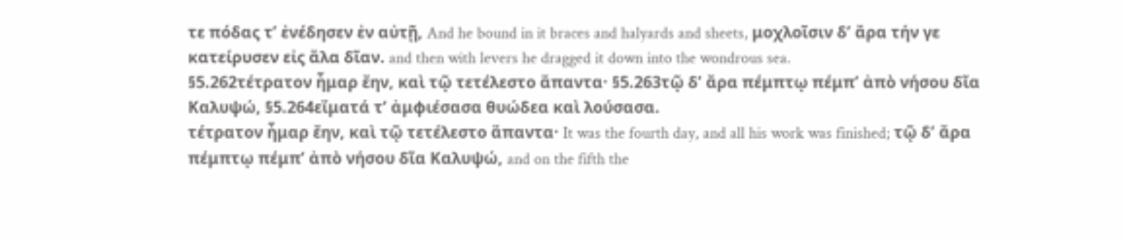τε πόδας τʼ ἐνέδησεν ἐν αὐτῇ, And he bound in it braces and halyards and sheets, μοχλοῖσιν δʼ ἄρα τήν γε κατείρυσεν εἰς ἅλα δῖαν. and then with levers he dragged it down into the wondrous sea.
§5.262τέτρατον ἦμαρ ἔην, καὶ τῷ τετέλεστο ἅπαντα· §5.263τῷ δʼ ἄρα πέμπτῳ πέμπʼ ἀπὸ νήσου δῖα Καλυψώ, §5.264εἵματά τʼ ἀμφιέσασα θυώδεα καὶ λούσασα.
τέτρατον ἦμαρ ἔην, καὶ τῷ τετέλεστο ἅπαντα· It was the fourth day, and all his work was finished; τῷ δʼ ἄρα πέμπτῳ πέμπʼ ἀπὸ νήσου δῖα Καλυψώ, and on the fifth the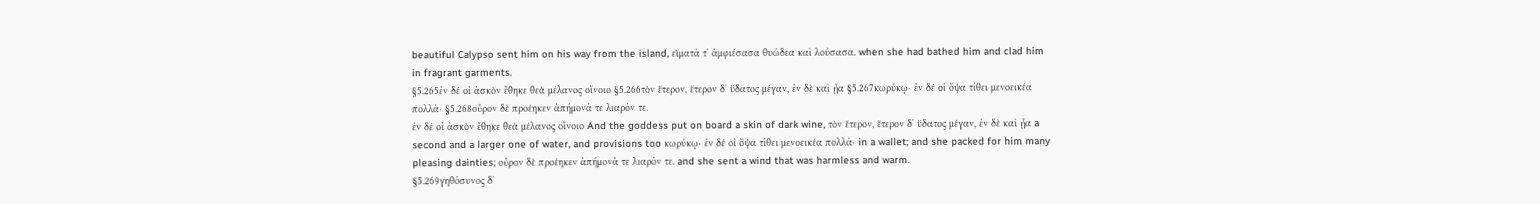beautiful Calypso sent him on his way from the island, εἵματά τʼ ἀμφιέσασα θυώδεα καὶ λούσασα. when she had bathed him and clad him in fragrant garments.
§5.265ἐν δέ οἱ ἀσκὸν ἔθηκε θεὰ μέλανος οἴνοιο §5.266τὸν ἕτερον, ἕτερον δʼ ὕδατος μέγαν, ἐν δὲ καὶ ᾖα §5.267κωρύκῳ· ἐν δέ οἱ ὄψα τίθει μενοεικέα πολλά· §5.268οὖρον δὲ προέηκεν ἀπήμονά τε λιαρόν τε.
ἐν δέ οἱ ἀσκὸν ἔθηκε θεὰ μέλανος οἴνοιο And the goddess put on board a skin of dark wine, τὸν ἕτερον, ἕτερον δʼ ὕδατος μέγαν, ἐν δὲ καὶ ᾖα a second and a larger one of water, and provisions too κωρύκῳ· ἐν δέ οἱ ὄψα τίθει μενοεικέα πολλά· in a wallet; and she packed for him many pleasing dainties; οὖρον δὲ προέηκεν ἀπήμονά τε λιαρόν τε. and she sent a wind that was harmless and warm.
§5.269γηθόσυνος δʼ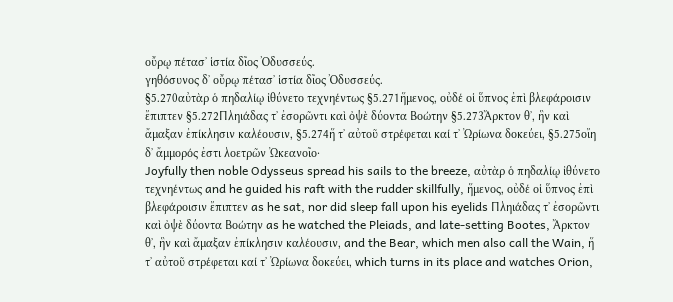οὔρῳ πέτασʼ ἱστία δῖος Ὀδυσσεύς.
γηθόσυνος δʼ οὔρῳ πέτασʼ ἱστία δῖος Ὀδυσσεύς.
§5.270αὐτὰρ ὁ πηδαλίῳ ἰθύνετο τεχνηέντως §5.271ἥμενος, οὐδέ οἱ ὕπνος ἐπὶ βλεφάροισιν ἔπιπτεν §5.272Πληιάδας τʼ ἐσορῶντι καὶ ὀψὲ δύοντα Βοώτην §5.273Ἄρκτον θʼ, ἣν καὶ ἄμαξαν ἐπίκλησιν καλέουσιν, §5.274ἥ τʼ αὐτοῦ στρέφεται καί τʼ Ὠρίωνα δοκεύει, §5.275οἴη δʼ ἄμμορός ἐστι λοετρῶν Ὠκεανοῖο·
Joyfully then noble Odysseus spread his sails to the breeze, αὐτὰρ ὁ πηδαλίῳ ἰθύνετο τεχνηέντως and he guided his raft with the rudder skillfully, ἥμενος, οὐδέ οἱ ὕπνος ἐπὶ βλεφάροισιν ἔπιπτεν as he sat, nor did sleep fall upon his eyelids Πληιάδας τʼ ἐσορῶντι καὶ ὀψὲ δύοντα Βοώτην as he watched the Pleiads, and late-setting Bootes, Ἄρκτον θʼ, ἣν καὶ ἄμαξαν ἐπίκλησιν καλέουσιν, and the Bear, which men also call the Wain, ἥ τʼ αὐτοῦ στρέφεται καί τʼ Ὠρίωνα δοκεύει, which turns in its place and watches Orion,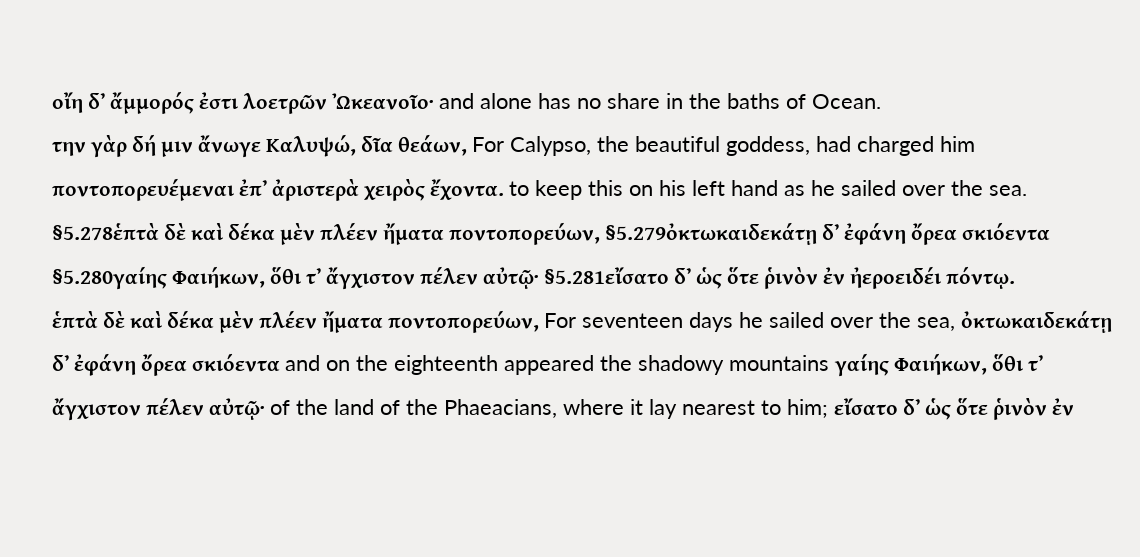οἴη δʼ ἄμμορός ἐστι λοετρῶν Ὠκεανοῖο· and alone has no share in the baths of Ocean.
την γὰρ δή μιν ἄνωγε Καλυψώ, δῖα θεάων, For Calypso, the beautiful goddess, had charged him ποντοπορευέμεναι ἐπʼ ἀριστερὰ χειρὸς ἔχοντα. to keep this on his left hand as he sailed over the sea.
§5.278ἑπτὰ δὲ καὶ δέκα μὲν πλέεν ἤματα ποντοπορεύων, §5.279ὀκτωκαιδεκάτῃ δʼ ἐφάνη ὄρεα σκιόεντα §5.280γαίης Φαιήκων, ὅθι τʼ ἄγχιστον πέλεν αὐτῷ· §5.281εἴσατο δʼ ὡς ὅτε ῥινὸν ἐν ἠεροειδέι πόντῳ.
ἑπτὰ δὲ καὶ δέκα μὲν πλέεν ἤματα ποντοπορεύων, For seventeen days he sailed over the sea, ὀκτωκαιδεκάτῃ δʼ ἐφάνη ὄρεα σκιόεντα and on the eighteenth appeared the shadowy mountains γαίης Φαιήκων, ὅθι τʼ ἄγχιστον πέλεν αὐτῷ· of the land of the Phaeacians, where it lay nearest to him; εἴσατο δʼ ὡς ὅτε ῥινὸν ἐν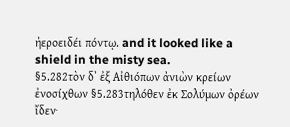ἠεροειδέι πόντῳ. and it looked like a shield in the misty sea.
§5.282τὸν δʼ ἐξ Αἰθιόπων ἀνιὼν κρείων ἐνοσίχθων §5.283τηλόθεν ἐκ Σολύμων ὀρέων ἴδεν·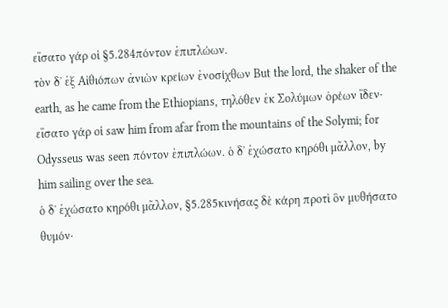εἴσατο γάρ οἱ §5.284πόντον ἐπιπλώων.
τὸν δʼ ἐξ Αἰθιόπων ἀνιὼν κρείων ἐνοσίχθων But the lord, the shaker of the earth, as he came from the Ethiopians, τηλόθεν ἐκ Σολύμων ὀρέων ἴδεν· εἴσατο γάρ οἱ saw him from afar from the mountains of the Solymi; for Odysseus was seen πόντον ἐπιπλώων. ὁ δʼ ἐχώσατο κηρόθι μᾶλλον, by him sailing over the sea.
ὁ δʼ ἐχώσατο κηρόθι μᾶλλον, §5.285κινήσας δὲ κάρη προτὶ ὃν μυθήσατο θυμόν·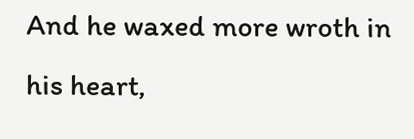And he waxed more wroth in his heart,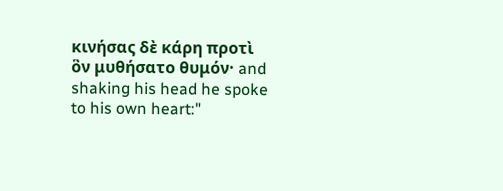κινήσας δὲ κάρη προτὶ ὃν μυθήσατο θυμόν· and shaking his head he spoke to his own heart:"